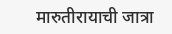मारुतीरायाची जात्रा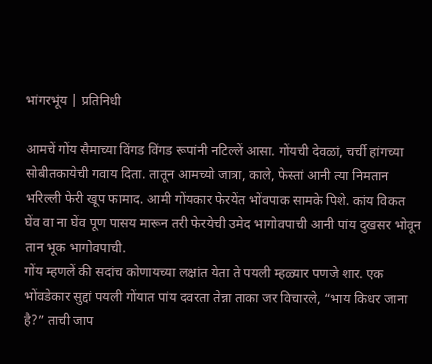भांगरभूंय | प्रतिनिधी

आमचें गोंय सैमाच्या विंगड विंगड रूपांनी नटिल्लें आसा. गोंयची देवळां, चर्ची हांगच्या सोबीतकायेची गवाय दिता. तातून आमच्यो जात्रा, काले, फेस्तां आनी त्या निमतान भरिल्ली फेरी खूप फामाद. आमी गोंयकार फेरयेंत भोंवपाक सामके पिशे. कांय विकत घेंव वा ना घेंव पूण पासय मारून तरी फेरयेची उमेद भागोवपाची आनी पांय दुखसर भोवून तान भूक भागोवपाची.
गोंय म्हणलें की सदांच कोणायच्या लक्षांत येता ते पयली म्हळ्यार पणजे शार. एक भोंवडेकार सुद्दां पयली गोंयात पांय दवरता तेन्ना ताका जर विचारले, “भाय किधर जाना है?” ताची जाप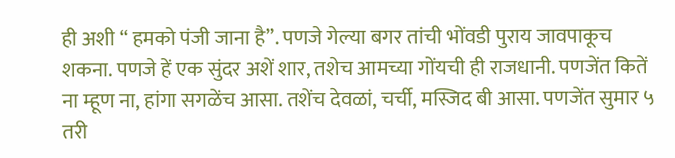ही अशी “ हमको पंजी जाना है”. पणजे गेल्या बगर तांची भोंवडी पुराय जावपाकूच शकना. पणजे हें एक सुंदर अशें शार, तशेच आमच्या गोंयची ही राजधानी. पणजेंत कितें ना म्हूण ना, हांगा सगळेंच आसा. तशेंच देवळां, चर्ची, मस्जिद बी आसा. पणजेंत सुमार ५ तरी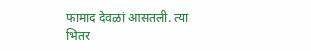फामाद देवळां आसतली. त्या भितर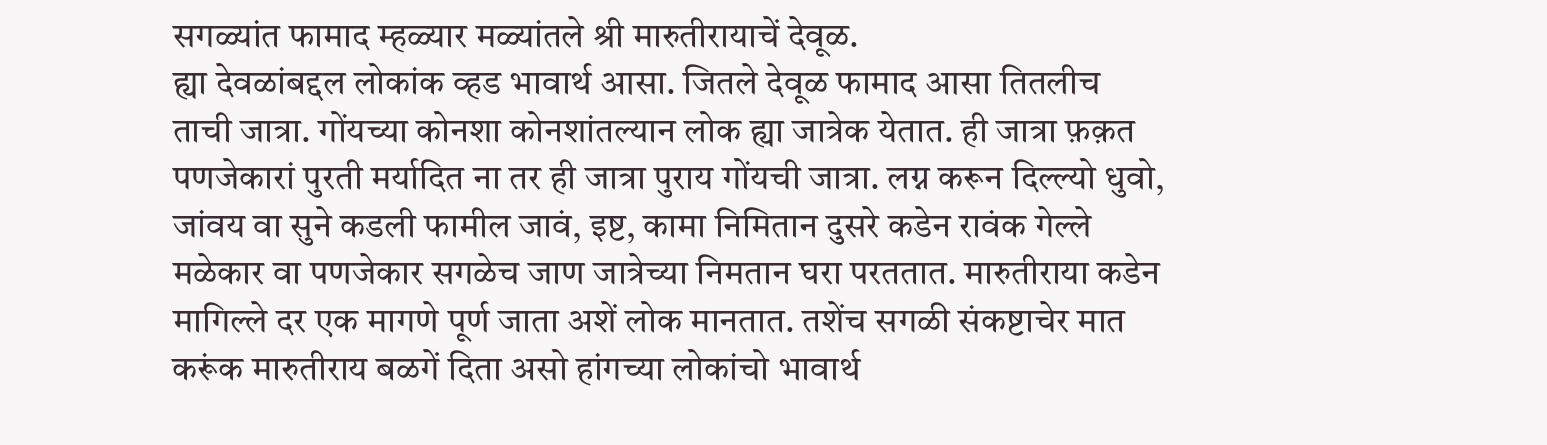सगळ्यांत फामाद म्हळ्यार मळ्यांतले श्री मारुतीरायाचें देवूळ.
ह्या देवळांबद्दल लोकांक व्हड भावार्थ आसा. जितले देवूळ फामाद आसा तितलीच ताची जात्रा. गोंयच्या कोनशा कोनशांतल्यान लोक ह्या जात्रेक येतात. ही जात्रा फ़क़त पणजेकारां पुरती मर्यादित ना तर ही जात्रा पुराय गोंयची जात्रा. लग्न करून दिल्ल्यो धुवो, जांवय वा सुने कडली फामील जावं, इष्ट, कामा निमितान दुसरे कडेन रावंक गेल्ले मळेकार वा पणजेकार सगळेच जाण जात्रेच्या निमतान घरा परततात. मारुतीराया कडेन मागिल्ले दर एक मागणे पूर्ण जाता अशें लोक मानतात. तशेंच सगळी संकष्टाचेर मात करूंक मारुतीराय बळगें दिता असो हांगच्या लोकांचो भावार्थ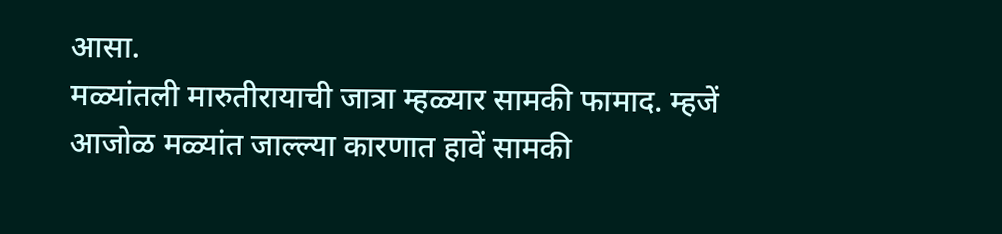आसा.
मळ्यांतली मारुतीरायाची जात्रा म्हळ्यार सामकी फामाद. म्हजें आजोळ मळ्यांत जाल्ल्या कारणात हावें सामकी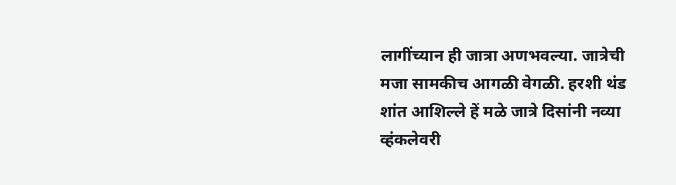लागींच्यान ही जात्रा अणभवल्या. जात्रेची मजा सामकीच आगळी वेगळी. हरशी थंड शांत आशिल्ले हें मळे जात्रे दिसांनी नव्या व्हंकलेवरी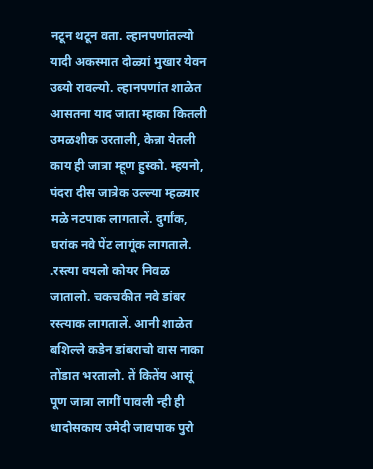नटून थटून वता. ल्हानपणांतल्यो यादी अकस्मात दोळ्यां मुखार येवन उब्यो रावल्यो. ल्हानपणांत शाळेत आसतना याद जाता म्हाका कितली उमळशीक उरताली, केन्ना येतली काय ही जात्रा म्हूण हुस्को. म्हयनो, पंदरा दीस जात्रेक उल्ल्या म्हळ्यार मळे नटपाक लागतालें. दुर्गांक, घरांक नवे पेंट लागूंक लागताले. .रस्त्या वयलो कोयर निवळ जातालो. चकचकीत नवे डांबर रस्त्याक लागतालें. आनी शाळेत बशिल्ले कडेन डांबराचो वास नाका तोंडात भरतालो. तें कितेंय आसूं पूण जात्रा लागीं पावली न्ही ही धादोसकाय उमेदी जावपाक पुरो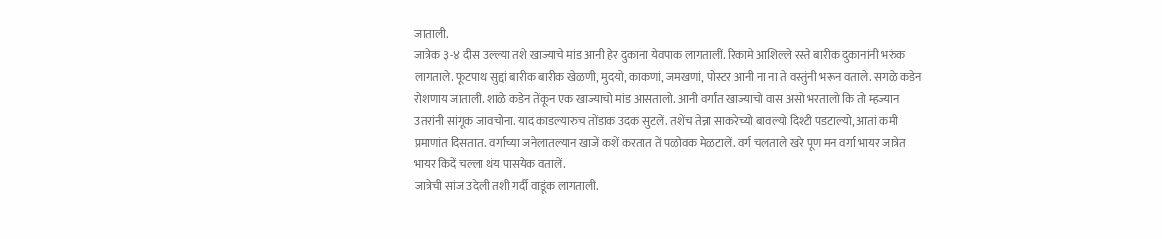जाताली.
जात्रेक ३-४ दीस उल्ल्या तशे खाज्याचे मांड आनी हेर दुकाना येवपाक लागतालीं. रिकामे आशिल्ले रस्ते बारीक दुकानांनी भरुंक लागताले. फूटपाथ सुद्दां बारीक बारीक खेळणी, मुदयो, काकणां, जमखणां, पोस्टर आनी ना ना ते वस्तुंनी भरून वताले. सगळे कडेन रोशणाय जाताली. शाळे कडेन तेंकून एक खाज्याचो मांड आसतालो. आनी वर्गांत खाज्याचो वास असो भरतालो कि तो म्हज्यान उतरांनी सांगूक जावचोना. याद काडल्यारुच तोंडाक उदक सुटलें. तशेंच तेन्ना साकरेच्यो बावल्यो दिश्टी पडटाल्यो, आतां कमी प्रमाणांत दिसतात. वर्गाच्या जनेलातल्यान खाजें कशें करतात तें पळोवक मेळटालें. वर्ग चलताले खरे पूण मन वर्गा भायर जात्रेत भायर किदें चल्ला थंय पासयेक वतालें.
जात्रेची सांज उदेली तशी गर्दी वाडूंक लागताली.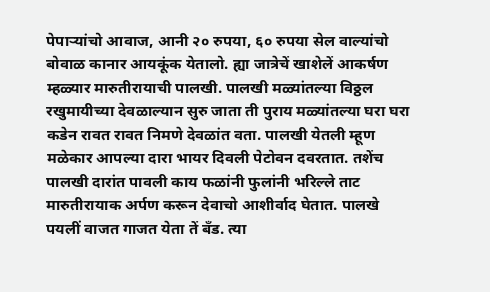पेपाऱ्यांचो आवाज, आनी २० रुपया, ६० रुपया सेल वाल्यांचो बोवाळ कानार आयकूंक येतालो. ह्या जात्रेचें खाशेलें आकर्षण म्हळ्यार मारुतीरायाची पालखी. पालखी मळ्यांतल्या विठ्ठल रखुमायीच्या देवळाल्यान सुरु जाता ती पुराय मळ्यांतल्या घरा घरा कडेन रावत रावत निमणे देवळांत वता. पालखी येतली म्हूण मळेकार आपल्या दारा भायर दिवली पेटोवन दवरतात. तशेंच पालखी दारांत पावली काय फळांनी फुलांनी भरिल्ले ताट मारुतीरायाक अर्पण करून देवाचो आशीर्वाद घेतात. पालखे पयलीं वाजत गाजत येता तें बँड. त्या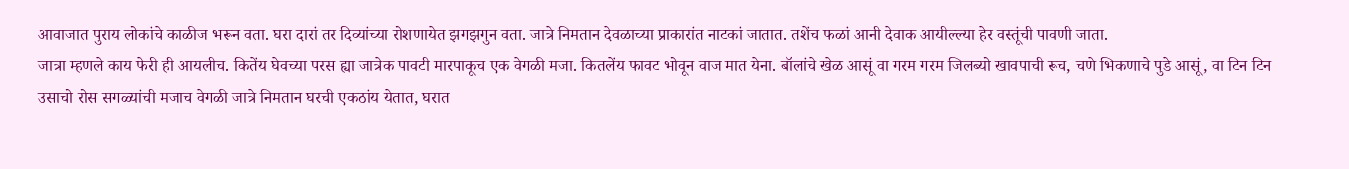आवाजात पुराय लोकांचे काळीज भरून वता. घरा दारां तर दिव्यांच्या रोशणायेत झगझगुन वता. जात्रे निमतान देवळाच्या प्राकारांत नाटकां जातात. तशेंच फळां आनी देवाक आयील्ल्या हेर वस्तूंची पावणी जाता.
जात्रा म्हणले काय फेरी ही आयलीच. कितेंय घेवच्या परस ह्या जात्रेक पावटी मारपाकूच एक वेगळी मजा. कितलेंय फावट भोवून वाज मात येना. बॉलांचे खेळ आसूं वा गरम गरम जिलब्यो खावपाची रूच, चणे भिकणाचे पुडे आसूं, वा टिन टिन उसाचो रोस सगळ्यांची मजाच वेगळी जात्रे निमतान घरची एकठांय येतात, घरात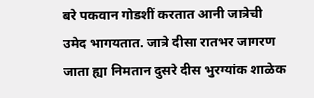बरे पकवान गोडशीं करतात आनी जात्रेची उमेद भागयतात. जात्रे दीसा रातभर जागरण जाता ह्या निमतान दुसरे दीस भुरग्यांक शाळेक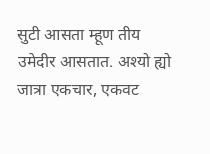सुटी आसता म्हूण तीय उमेदीर आसतात. अश्यो ह्यो जात्रा एकचार, एकवट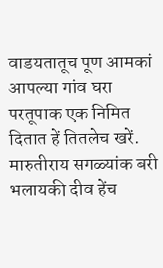वाडयतातूच पूण आमकां आपल्या गांव घरा परतूपाक एक निमित दितात हें तितलेच खरें. मारुतीराय सगळ्यांक बरी भलायकी दीव हेंच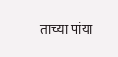ताच्या पांया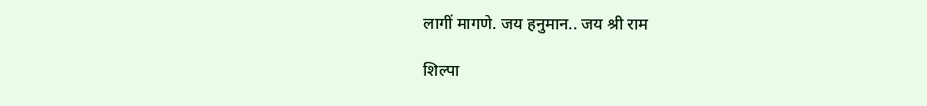लागीं मागणे. जय हनुमान.. जय श्री राम

शिल्पा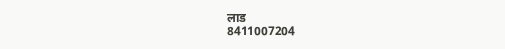लाड
8411007204